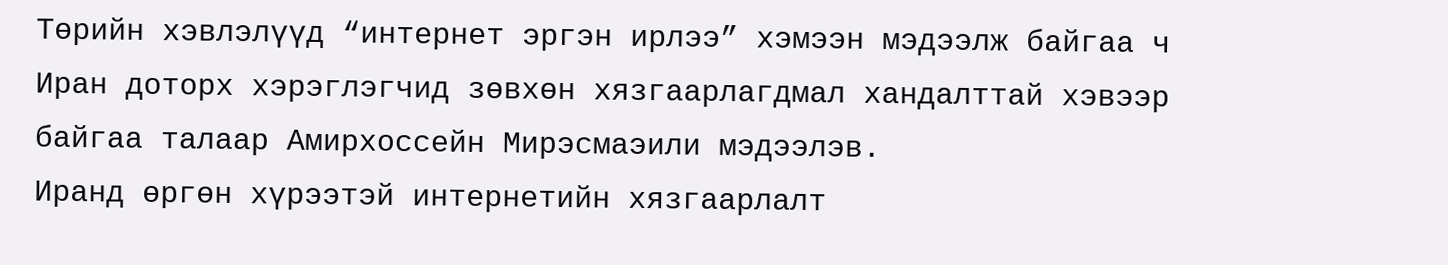Төрийн хэвлэлүүд “интернет эргэн ирлээ” хэмээн мэдээлж байгаа ч Иран доторх хэрэглэгчид зөвхөн хязгаарлагдмал хандалттай хэвээр байгаа талаар Амирхоссейн Мирэсмаэили мэдээлэв.
Иранд өргөн хүрээтэй интернетийн хязгаарлалт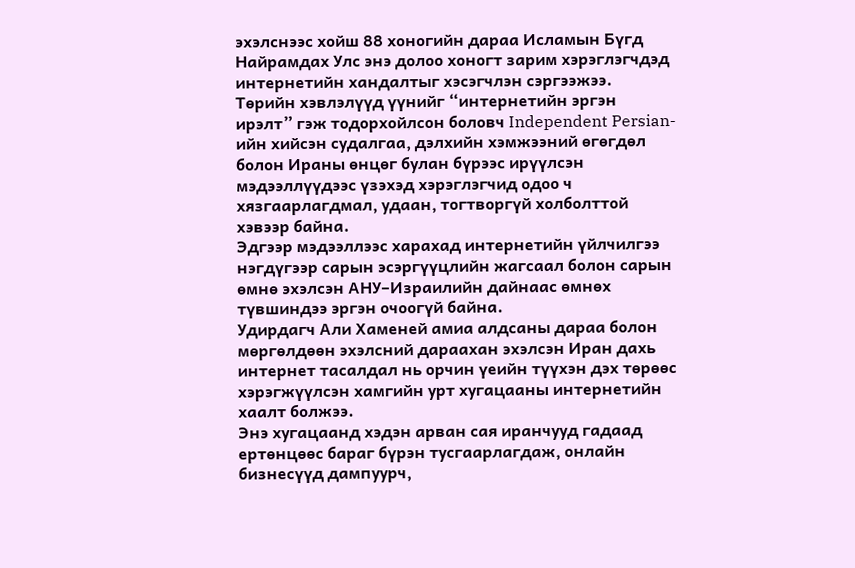эхэлснээс хойш 88 хоногийн дараа Исламын Бүгд Найрамдах Улс энэ долоо хоногт зарим хэрэглэгчдэд интернетийн хандалтыг хэсэгчлэн сэргээжээ.
Төрийн хэвлэлүүд үүнийг “интернетийн эргэн ирэлт” гэж тодорхойлсон боловч Independent Persian-ийн хийсэн судалгаа, дэлхийн хэмжээний өгөгдөл болон Ираны өнцөг булан бүрээс ирүүлсэн мэдээллүүдээс үзэхэд хэрэглэгчид одоо ч хязгаарлагдмал, удаан, тогтворгүй холболттой хэвээр байна.
Эдгээр мэдээллээс харахад интернетийн үйлчилгээ нэгдүгээр сарын эсэргүүцлийн жагсаал болон сарын өмнө эхэлсэн АНУ–Израилийн дайнаас өмнөх түвшиндээ эргэн очоогүй байна.
Удирдагч Али Хаменей амиа алдсаны дараа болон мөргөлдөөн эхэлсний дараахан эхэлсэн Иран дахь интернет тасалдал нь орчин үеийн түүхэн дэх төрөөс хэрэгжүүлсэн хамгийн урт хугацааны интернетийн хаалт болжээ.
Энэ хугацаанд хэдэн арван сая иранчууд гадаад ертөнцөөс бараг бүрэн тусгаарлагдаж, онлайн бизнесүүд дампуурч,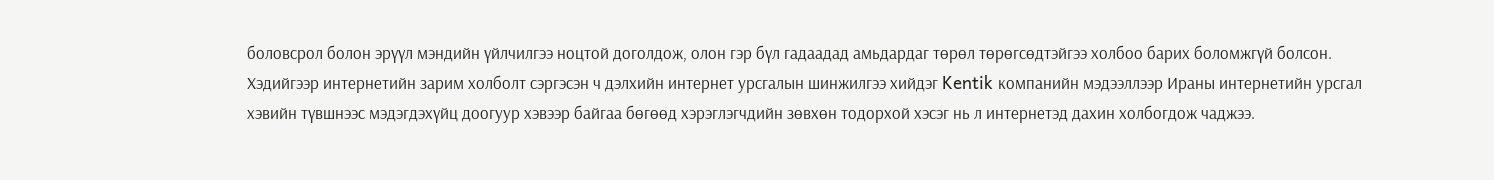боловсрол болон эрүүл мэндийн үйлчилгээ ноцтой доголдож, олон гэр бүл гадаадад амьдардаг төрөл төрөгсөдтэйгээ холбоо барих боломжгүй болсон.
Хэдийгээр интернетийн зарим холболт сэргэсэн ч дэлхийн интернет урсгалын шинжилгээ хийдэг Kentik компанийн мэдээллээр Ираны интернетийн урсгал хэвийн түвшнээс мэдэгдэхүйц доогуур хэвээр байгаа бөгөөд хэрэглэгчдийн зөвхөн тодорхой хэсэг нь л интернетэд дахин холбогдож чаджээ.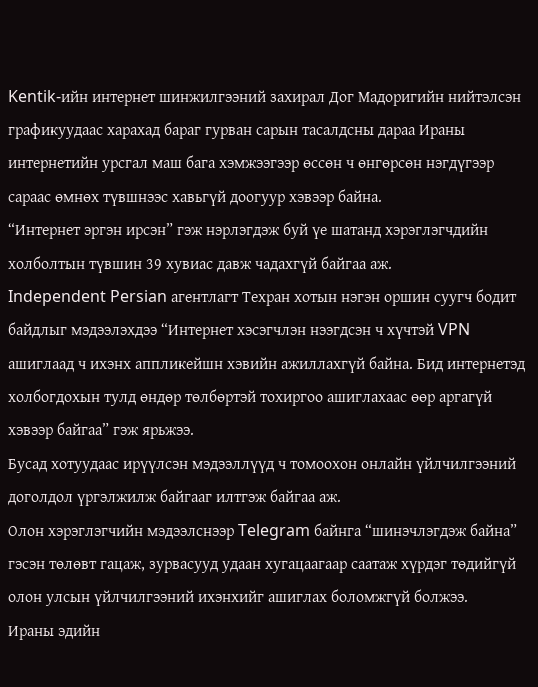Kentik-ийн интернет шинжилгээний захирал Дог Мадоригийн нийтэлсэн графикуудаас харахад бараг гурван сарын тасалдсны дараа Ираны интернетийн урсгал маш бага хэмжээгээр өссөн ч өнгөрсөн нэгдүгээр сараас өмнөх түвшнээс хавьгүй доогуур хэвээр байна.
“Интернет эргэн ирсэн” гэж нэрлэгдэж буй үе шатанд хэрэглэгчдийн холболтын түвшин 39 хувиас давж чадахгүй байгаа аж.
Independent Persian агентлагт Техран хотын нэгэн оршин суугч бодит байдлыг мэдээлэхдээ “Интернет хэсэгчлэн нээгдсэн ч хүчтэй VPN ашиглаад ч ихэнх аппликейшн хэвийн ажиллахгүй байна. Бид интернетэд холбогдохын тулд өндөр төлбөртэй тохиргоо ашиглахаас өөр аргагүй хэвээр байгаа” гэж ярьжээ.
Бусад хотуудаас ирүүлсэн мэдээллүүд ч томоохон онлайн үйлчилгээний доголдол үргэлжилж байгааг илтгэж байгаа аж.
Олон хэрэглэгчийн мэдээлснээр Telegram байнга “шинэчлэгдэж байна” гэсэн төлөвт гацаж, зурвасууд удаан хугацаагаар саатаж хүрдэг төдийгүй олон улсын үйлчилгээний ихэнхийг ашиглах боломжгүй болжээ.
Ираны эдийн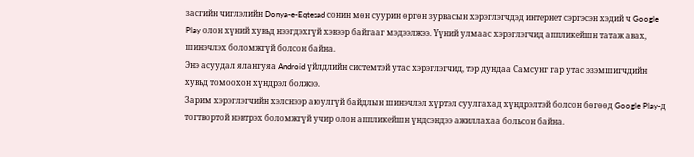засгийн чиглэлийн Donya-e-Eqtesad сонин мөн суурин өргөн зурвасын хэрэглэгчдэд интернет сэргэсэн хэдий ч Google Play олон хүний хувьд нээгдэхгүй хэвээр байгааг мэдээлжээ. Үүний улмаас хэрэглэгчид аппликейшн татаж авах, шинэчлэх боломжгүй болсон байна.
Энэ асуудал ялангуяа Android үйлдлийн системтэй утас хэрэглэгчид, тэр дундаа Самсунг гар утас эзэмшигчдийн хувьд томоохон хүндрэл болжээ.
Зарим хэрэглэгчийн хэлснээр аюулгүй байдлын шинэчлэл хүртэл суулгахад хүндрэлтэй болсон бөгөөд Google Play-д тогтвортой нэвтрэх боломжгүй учир олон аппликейшн үндсэндээ ажиллахаа больсон байна.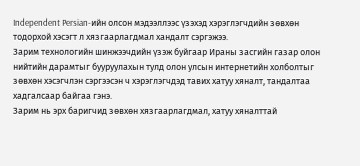Independent Persian-ийн олсон мэдээллээс үзэхэд хэрэглэгчдийн зөвхөн тодорхой хэсэгт л хязгаарлагдмал хандалт сэргэжээ.
Зарим технологийн шинжээчдийн үзэж буйгаар Ираны засгийн газар олон нийтийн дарамтыг бууруулахын тулд олон улсын интернетийн холболтыг зөвхөн хэсэгчлэн сэргээсэн ч хэрэглэгчдэд тавих хатуу хяналт, тандалтаа хадгалсаар байгаа гэнэ.
Зарим нь эрх баригчид зөвхөн хязгаарлагдмал, хатуу хяналттай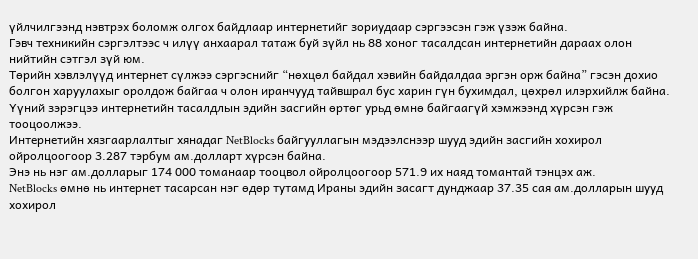үйлчилгээнд нэвтрэх боломж олгох байдлаар интернетийг зориудаар сэргээсэн гэж үзэж байна.
Гэвч техникийн сэргэлтээс ч илүү анхаарал татаж буй зүйл нь 88 хоног тасалдсан интернетийн дараах олон нийтийн сэтгэл зүй юм.
Төрийн хэвлэлүүд интернет сүлжээ сэргэснийг “нөхцөл байдал хэвийн байдалдаа эргэн орж байна” гэсэн дохио болгон харуулахыг оролдож байгаа ч олон иранчууд тайвшрал бус харин гүн бухимдал, цөхрөл илэрхийлж байна.
Үүний зэрэгцээ интернетийн тасалдлын эдийн засгийн өртөг урьд өмнө байгаагүй хэмжээнд хүрсэн гэж тооцоолжээ.
Интернетийн хязгаарлалтыг хянадаг NetBlocks байгууллагын мэдээлснээр шууд эдийн засгийн хохирол ойролцоогоор 3.287 тэрбум ам.долларт хүрсэн байна.
Энэ нь нэг ам.долларыг 174 000 томанаар тооцвол ойролцоогоор 571.9 их наяд томантай тэнцэх аж.
NetBlocks өмнө нь интернет тасарсан нэг өдөр тутамд Ираны эдийн засагт дунджаар 37.35 сая ам.долларын шууд хохирол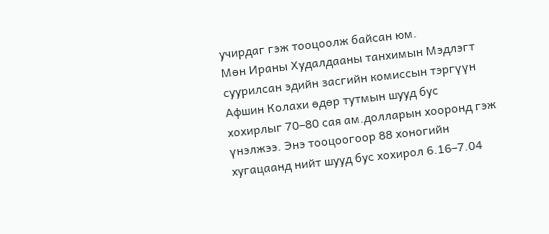учирдаг гэж тооцоолж байсан юм.
Мөн Ираны Худалдааны танхимын Мэдлэгт суурилсан эдийн засгийн комиссын тэргүүн Афшин Колахи өдөр тутмын шууд бус хохирлыг 70–80 сая ам.долларын хооронд гэж үнэлжээ. Энэ тооцоогоор 88 хоногийн хугацаанд нийт шууд бус хохирол 6.16–7.04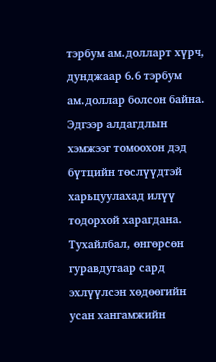тэрбум ам.долларт хүрч, дунджаар 6.6 тэрбум ам.доллар болсон байна. Эдгээр алдагдлын хэмжээг томоохон дэд бүтцийн төслүүдтэй харьцуулахад илүү тодорхой харагдана.
Тухайлбал, өнгөрсөн гуравдугаар сард эхлүүлсэн хөдөөгийн усан хангамжийн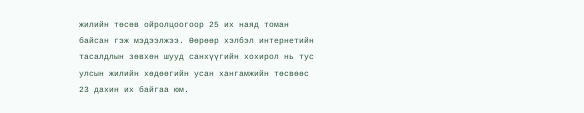жилийн төсөв ойролцоогоор 25 их наяд томан байсан гэж мэдээлжээ. Өөрөөр хэлбэл интернетийн тасалдлын зөвхөн шууд санхүүгийн хохирол нь тус улсын жилийн хөдөөгийн усан хангамжийн төсвөөс 23 дахин их байгаа юм.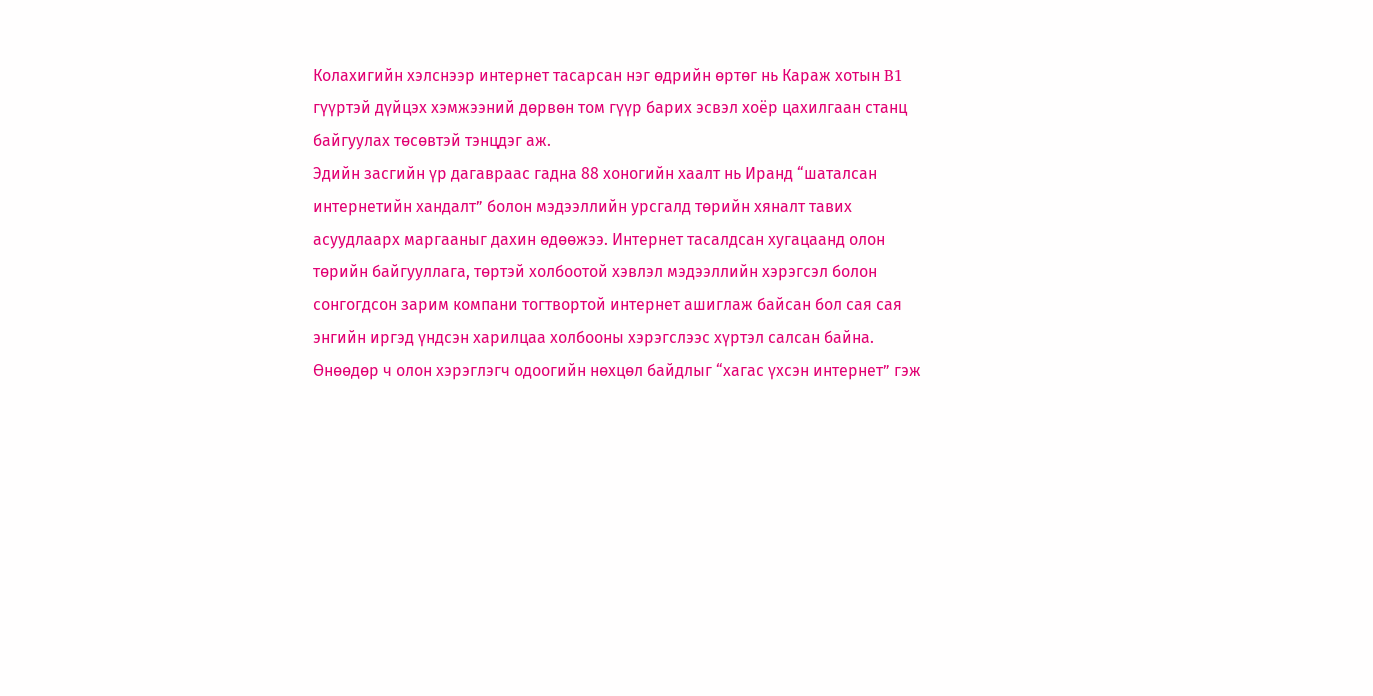Колахигийн хэлснээр интернет тасарсан нэг өдрийн өртөг нь Караж хотын B1 гүүртэй дүйцэх хэмжээний дөрвөн том гүүр барих эсвэл хоёр цахилгаан станц байгуулах төсөвтэй тэнцдэг аж.
Эдийн засгийн үр дагавраас гадна 88 хоногийн хаалт нь Иранд “шаталсан интернетийн хандалт” болон мэдээллийн урсгалд төрийн хяналт тавих асуудлаарх маргааныг дахин өдөөжээ. Интернет тасалдсан хугацаанд олон төрийн байгууллага, төртэй холбоотой хэвлэл мэдээллийн хэрэгсэл болон сонгогдсон зарим компани тогтвортой интернет ашиглаж байсан бол сая сая энгийн иргэд үндсэн харилцаа холбооны хэрэгслээс хүртэл салсан байна.
Өнөөдөр ч олон хэрэглэгч одоогийн нөхцөл байдлыг “хагас үхсэн интернет” гэж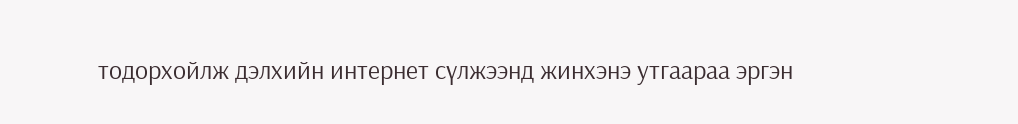тодорхойлж дэлхийн интернет сүлжээнд жинхэнэ утгаараа эргэн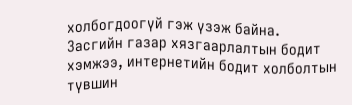холбогдоогүй гэж үзэж байна.
Засгийн газар хязгаарлалтын бодит хэмжээ, интернетийн бодит холболтын түвшин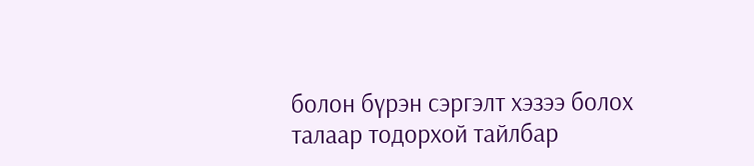болон бүрэн сэргэлт хэзээ болох талаар тодорхой тайлбар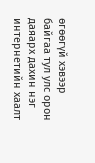өгөөгүй хэвээр байгаа тул улс орон даяарх дахин нэг интернетийн хаалт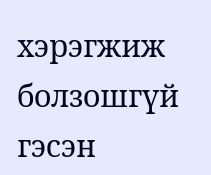хэрэгжиж болзошгүй гэсэн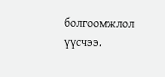болгоомжлол үүсчээ.